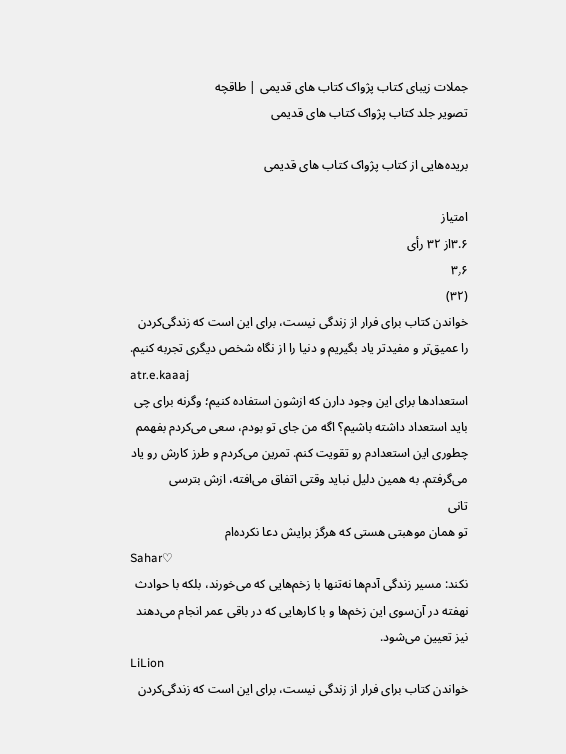جملات زیبای کتاب پژواک کتاب های قدیمی | طاقچه
تصویر جلد کتاب پژواک کتاب های قدیمی

بریده‌هایی از کتاب پژواک کتاب های قدیمی

امتیاز
۳.۶از ۳۲ رأی
۳٫۶
(۳۲)
خواندن کتاب برای فرار از زندگی نیست، برای این است که زندگی‌کردن را عمیق‌تر و مفیدتر یاد بگیریم و دنیا را از نگاه شخص دیگری تجربه کنیم.
atr.e.kaaaj
استعدادها برای این وجود دارن که ازشون استفاده کنیم؛ وگرنه برای چی باید استعداد داشته باشیم؟ اگه من جای تو بودم، سعی می‌کردم بفهمم چطوری این استعدادم رو تقویت کنم. تمرین می‌کردم و طرز کارش رو یاد می‌گرفتم. به همین دلیل نباید وقتی اتفاق می‌افته، ازش بترسی
تانی
تو همان موهبتی هستی که هرگز برایش دعا نکرده‌ام
Sahar♡
نکند: مسیر زندگی آدم‌ها نه‌تنها با زخم‌هایی که می‌خورند، بلکه با حوادث نهفته در آن‌سوی این زخم‌ها و با کارهایی که در باقی عمر انجام می‌دهند نیز تعیین می‌شود.
LiLion
خواندن کتاب برای فرار از زندگی نیست، برای این است که زندگی‌کردن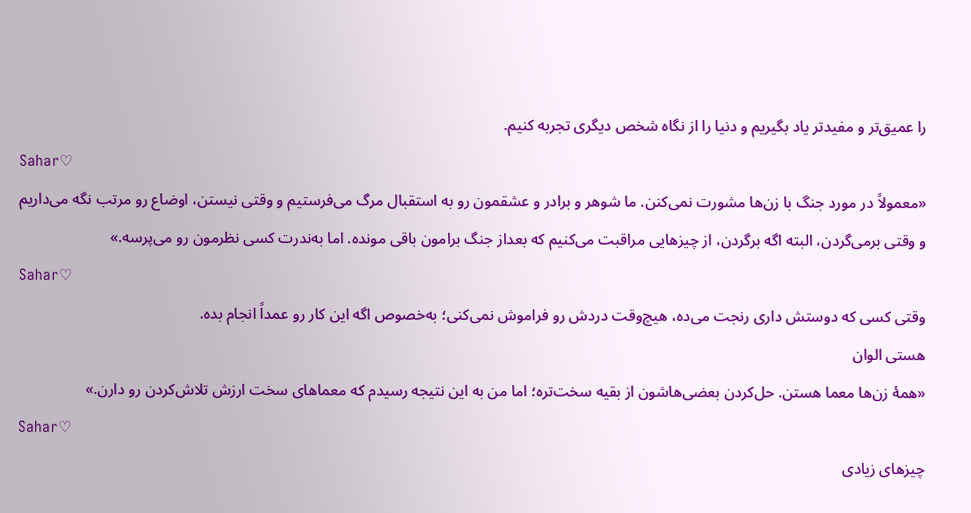را عمیق‌تر و مفیدتر یاد بگیریم و دنیا را از نگاه شخص دیگری تجربه کنیم.
Sahar♡
«معمولاً در مورد جنگ با زن‌ها مشورت نمی‌کنن. ما شوهر و برادر و عشقمون رو به استقبال مرگ می‌فرستیم و وقتی نیستن، اوضاع رو مرتب نگه می‌داریم و وقتی برمی‌گردن، البته اگه برگردن، از چیزهایی مراقبت می‌کنیم که بعداز جنگ برامون باقی مونده. اما به‌ندرت کسی نظرمون رو می‌پرسه.»
Sahar♡
وقتی کسی که دوستش داری رنجت می‌ده، هیچ‌وقت دردش رو فراموش نمی‌کنی؛ به‌خصوص اگه این کار رو عمداً انجام بده.
هستی الوان
«همهٔ زن‌ها معما هستن. حل‌کردن بعضی‌هاشون از بقیه سخت‌تره؛ اما من به این نتیجه رسیدم که معماهای سخت ارزش تلاش‌کردن رو دارن.»
Sahar♡
چیزهای زیادی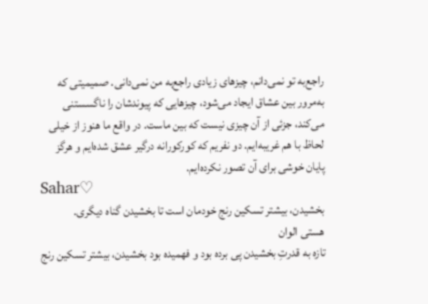راجع‌به تو نمی‌دانم، چیزهای زیادی راجع‌به من نمی‌دانی. صمیمیتی که به‌مرور بین عشاق ایجاد می‌شود، چیزهایی که پیوندشان را ناگسستنی می‌کند، جزئی از آن چیزی نیست که بین ماست. در واقع ما هنوز از خیلی لحاظ با هم غریبه‌ایم. دو نفریم که کورکورانه درگیر عشق شده‌ایم و هرگز پایان خوشی برای آن تصور نکرده‌ایم.
Sahar♡
بخشیدن، بیشتر تسکین رنج خودمان است تا بخشیدن گناه دیگری.
هستی الوان
تازه به قدرتِ بخشیدن پی برده بود و فهمیده بود بخشیدن، بیشتر تسکین رنج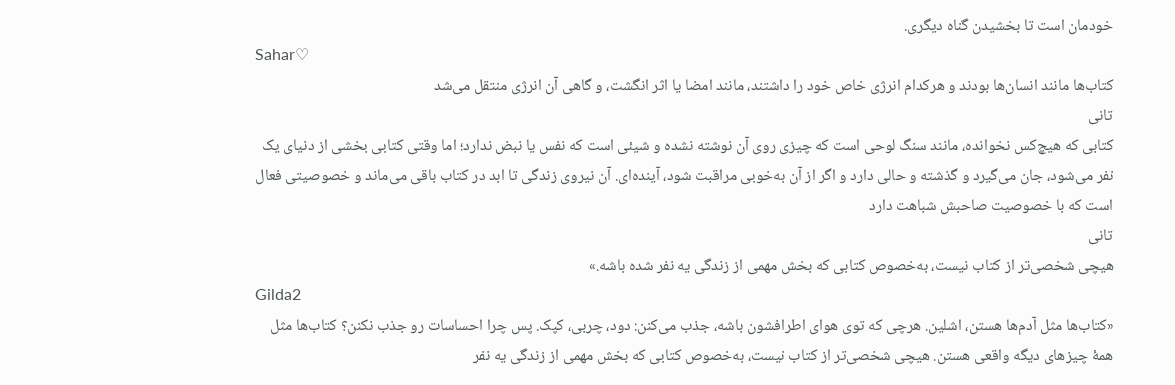خودمان است تا بخشیدن گناه دیگری.
Sahar♡
کتاب‌ها مانند انسان‌ها بودند و هرکدام انرژی خاص خود را داشتند، مانند امضا یا اثر انگشت، و گاهی آن انرژی منتقل می‌شد
تانی
کتابی که هیچ‌کس نخوانده، مانند سنگ لوحی است که چیزی روی آن نوشته نشده و شیئی است که نفس یا نبض ندارد؛ اما وقتی کتابی بخشی از دنیای یک نفر می‌شود، جان می‌گیرد و گذشته و حالی دارد و اگر از آن به‌خوبی مراقبت شود، آینده‌ای. آن نیروی زندگی تا ابد در کتاب باقی می‌ماند و خصوصیتی فعال است که با خصوصیت صاحبش شباهت دارد
تانی
هیچی شخصی‌تر از کتاب نیست، به‌خصوص کتابی که بخش مهمی از زندگی یه نفر شده باشه.»
Gilda2
«کتاب‌ها مثل آدم‌ها هستن، اشلین. هرچی که توی هوای اطرافشون باشه، جذب می‌کنن: دود، چربی، کپک. پس چرا احساسات رو جذب نکنن؟ کتاب‌ها مثل همهٔ چیزهای دیگه واقعی هستن. هیچی شخصی‌تر از کتاب نیست، به‌خصوص کتابی که بخش مهمی از زندگی یه نفر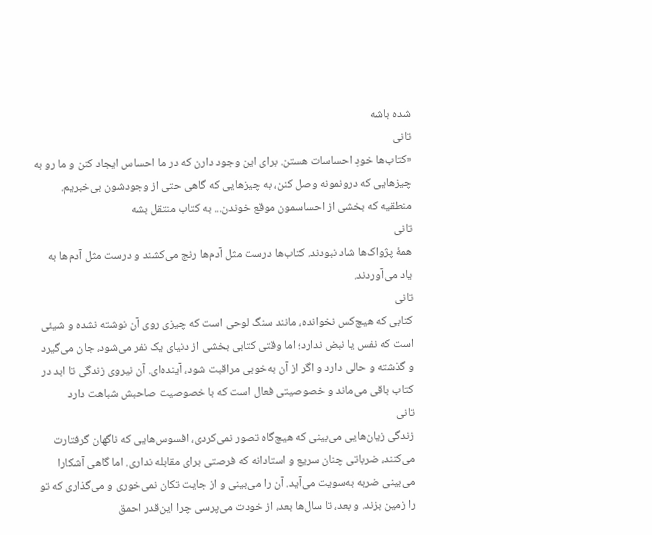شده باشه
تانی
«کتاب‌ها خودِ احساسات هستن. برای این وجود دارن که در ما احساس ایجاد کنن و ما رو به چیزهایی که درونمونه وصل کنن، به چیزهایی که گاهی حتی از وجودشون بی‌خبریم. منطقیه که بخشی از احساسمون موقع خوندن... به کتاب منتقل بشه
تانی
همهٔ پژواک‌ها شاد نبودند. کتاب‌ها درست مثل آدم‌ها رنج می‌کشند و درست مثل آدم‌ها به یاد می‌آوردند.
تانی
کتابی که هیچ‌کس نخوانده، مانند سنگ لوحی است که چیزی روی آن نوشته نشده و شیئی است که نفس یا نبض ندارد؛ اما وقتی کتابی بخشی از دنیای یک نفر می‌شود، جان می‌گیرد و گذشته و حالی دارد و اگر از آن به‌خوبی مراقبت شود، آینده‌ای. آن نیروی زندگی تا ابد در کتاب باقی می‌ماند و خصوصیتی فعال است که با خصوصیت صاحبش شباهت دارد
تانی
زندگی زیان‌هایی می‌بینی که هیچ‌گاه تصور نمی‌کردی، افسوس‌هایی که ناگهان گرفتارت می‌کنند، ضرباتی چنان سریع و استادانه که فرصتی برای مقابله نداری. اما گاهی آشکارا می‌بینی ضربه به‌سویت می‌آید. آن را می‌بینی و از جایت تکان نمی‌خوری و می‌گذاری که تو را زمین بزند. و بعد، تا سال‌ها بعد، از خودت می‌پرسی چرا این‌قدر احمق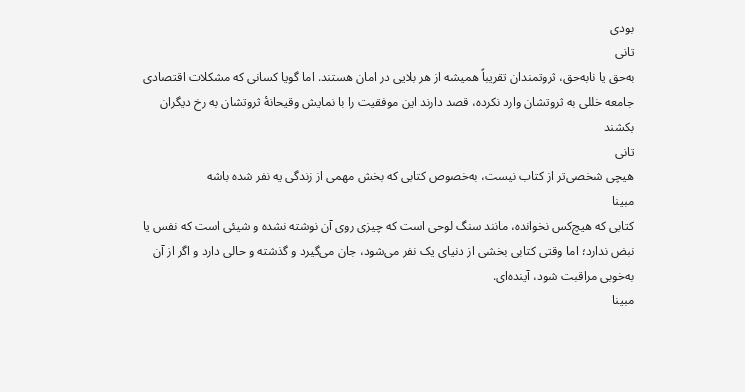بودی
تانی
به‌حق یا نابه‌حق، ثروتمندان تقریباً همیشه از هر بلایی در امان هستند. اما گویا کسانی که مشکلات اقتصادی جامعه خللی به ثروتشان وارد نکرده، قصد دارند این موفقیت را با نمایش وقیحانهٔ ثروتشان به رخ دیگران بکشند
تانی
هیچی شخصی‌تر از کتاب نیست، به‌خصوص کتابی که بخش مهمی از زندگی یه نفر شده باشه
مبینا
کتابی که هیچ‌کس نخوانده، مانند سنگ لوحی است که چیزی روی آن نوشته نشده و شیئی است که نفس یا نبض ندارد؛ اما وقتی کتابی بخشی از دنیای یک نفر می‌شود، جان می‌گیرد و گذشته و حالی دارد و اگر از آن به‌خوبی مراقبت شود، آینده‌ای.
مبینا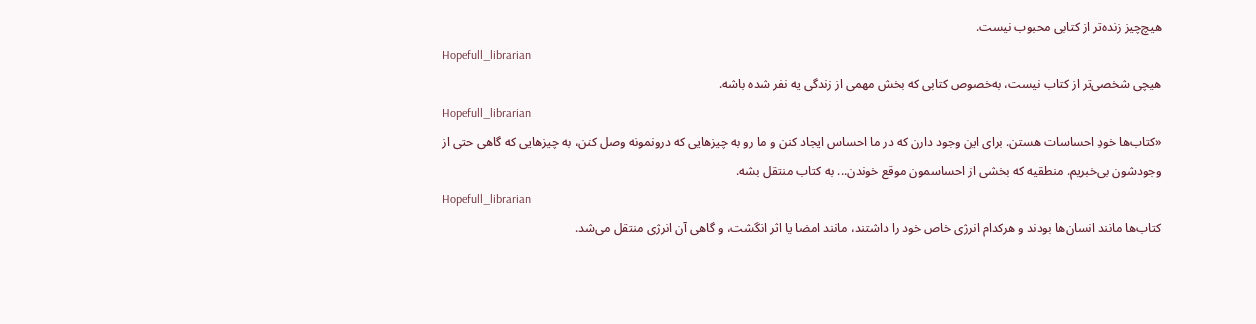هیچ‌چیز زنده‌تر از کتابی محبوب نیست.
Hopefull_librarian
هیچی شخصی‌تر از کتاب نیست، به‌خصوص کتابی که بخش مهمی از زندگی یه نفر شده باشه.
Hopefull_librarian
«کتاب‌ها خودِ احساسات هستن. برای این وجود دارن که در ما احساس ایجاد کنن و ما رو به چیزهایی که درونمونه وصل کنن، به چیزهایی که گاهی حتی از وجودشون بی‌خبریم. منطقیه که بخشی از احساسمون موقع خوندن... به کتاب منتقل بشه.
Hopefull_librarian
کتاب‌ها مانند انسان‌ها بودند و هرکدام انرژی خاص خود را داشتند، مانند امضا یا اثر انگشت، و گاهی آن انرژی منتقل می‌شد.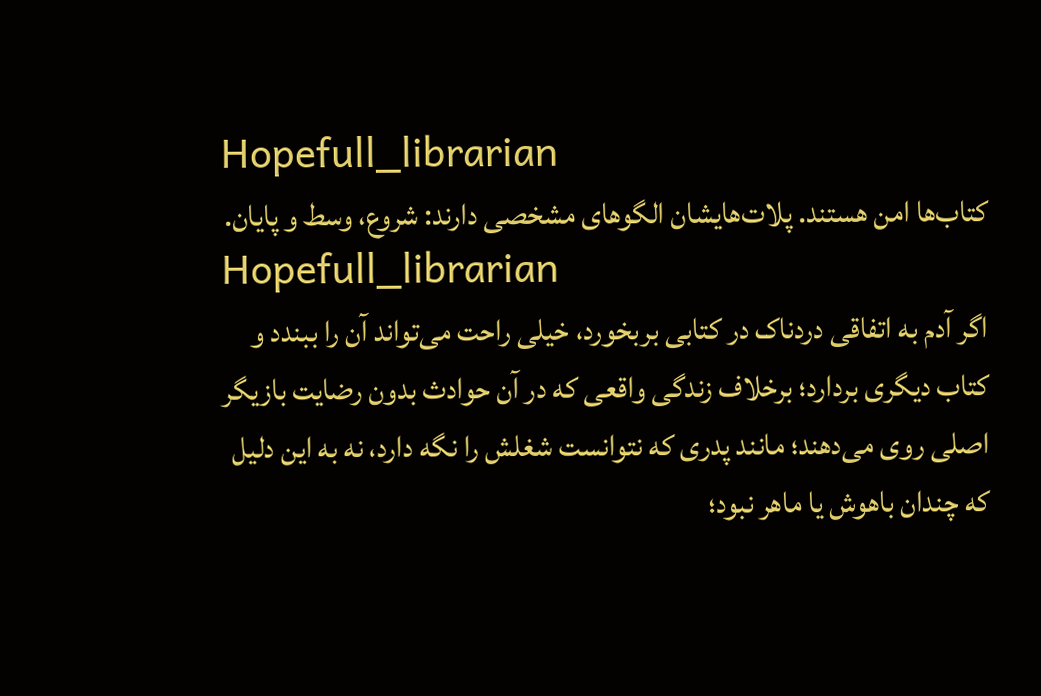Hopefull_librarian
کتاب‌ها امن هستند. پلات‌هایشان الگوهای مشخصی دارند: شروع، وسط و پایان.
Hopefull_librarian
اگر آدم به اتفاقی دردناک در کتابی بربخورد، خیلی راحت می‌تواند آن را ببندد و کتاب دیگری بردارد؛ برخلاف زندگی واقعی که در آن حوادث بدون رضایت بازیگر اصلی روی می‌دهند؛ مانند پدری که نتوانست شغلش را نگه دارد، نه به این دلیل که چندان باهوش یا ماهر نبود؛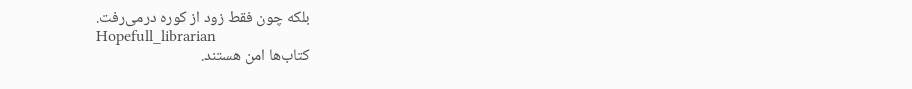بلکه چون فقط زود از کوره درمی‌رفت.
Hopefull_librarian
کتاب‌ها امن هستند.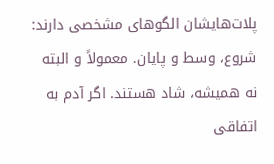پلات‌هایشان الگوهای مشخصی دارند: شروع، وسط و پایان. معمولاً و البته نه همیشه، شاد هستند. اگر آدم به اتفاقی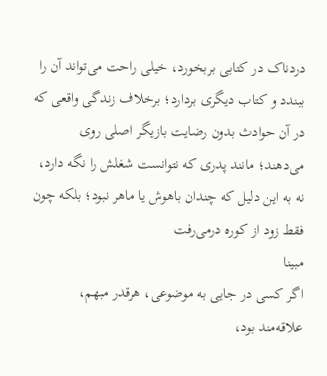دردناک در کتابی بربخورد، خیلی راحت می‌تواند آن را ببندد و کتاب دیگری بردارد؛ برخلاف زندگی واقعی که در آن حوادث بدون رضایت بازیگر اصلی روی می‌دهند؛ مانند پدری که نتوانست شغلش را نگه دارد، نه به این دلیل که چندان باهوش یا ماهر نبود؛ بلکه چون فقط زود از کوره درمی‌رفت
مبینا
اگر کسی در جایی به موضوعی، هرقدر مبهم، علاقه‌مند بود،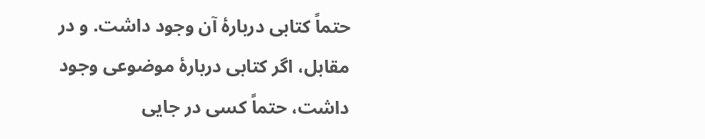حتماً کتابی دربارهٔ آن وجود داشت. و در مقابل، اگر کتابی دربارهٔ موضوعی وجود داشت، حتماً کسی در جایی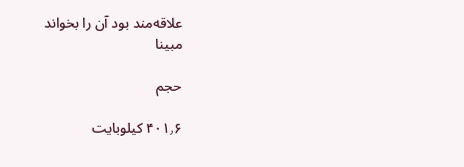علاقه‌مند بود آن را بخواند
مبینا

حجم

۴۰۱٫۶ کیلوبایت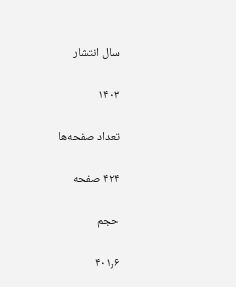سال انتشار

۱۴۰۳

تعداد صفحه‌ها

۴۲۴ صفحه

حجم

۴۰۱٫۶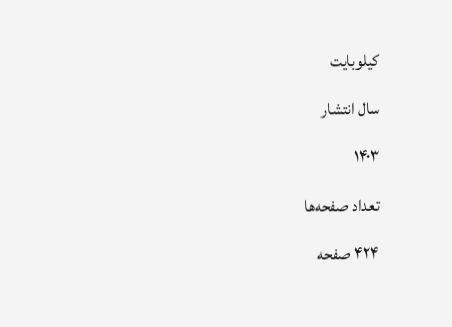کیلوبایت

سال انتشار

۱۴۰۳

تعداد صفحه‌ها

۴۲۴ صفحه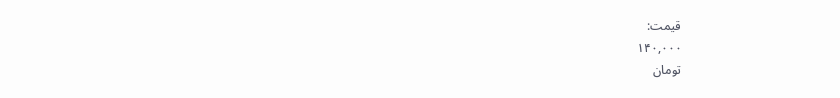قیمت:
۱۴۰,۰۰۰
تومان